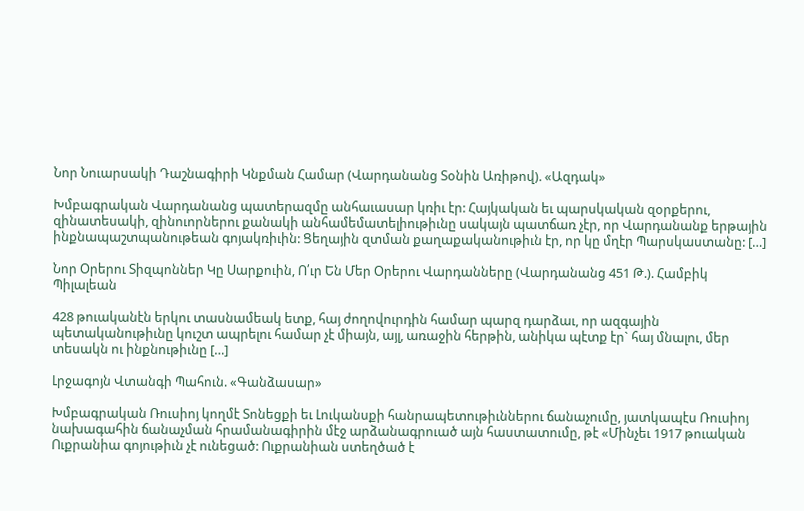Նոր Նուարսակի Դաշնագիրի Կնքման Համար (Վարդանանց Տօնին Առիթով). «Ազդակ»

Խմբագրական Վարդանանց պատերազմը անհաւասար կռիւ էր: Հայկական եւ պարսկական զօրքերու, զինատեսակի, զինուորներու քանակի անհամեմատելիութիւնը սակայն պատճառ չէր, որ Վարդանանք երթային ինքնապաշտպանութեան գոյակռիւին: Ցեղային զտման քաղաքականութիւն էր, որ կը մղէր Պարսկաստանը: […]

Նոր Օրերու Տիզպոններ Կը Սարքուին, Ո՛ւր Են Մեր Օրերու Վարդանները (Վարդանանց 451 Թ.). Համբիկ Պիլալեան

428 թուականէն երկու տասնամեակ ետք, հայ ժողովուրդին համար պարզ դարձաւ, որ ազգային պետականութիւնը կուշտ ապրելու համար չէ միայն, այլ, առաջին հերթին, անիկա պէտք էր` հայ մնալու, մեր տեսակն ու ինքնութիւնը […]

Լրջագոյն Վտանգի Պահուն. «Գանձասար»

Խմբագրական Ռուսիոյ կողմէ Տոնեցքի եւ Լուկանսքի հանրապետութիւններու ճանաչումը, յատկապէս Ռուսիոյ նախագահին ճանաչման հրամանագիրին մէջ արձանագրուած այն հաստատումը, թէ «Մինչեւ 1917 թուական Ուքրանիա գոյութիւն չէ ունեցած: Ուքրանիան ստեղծած է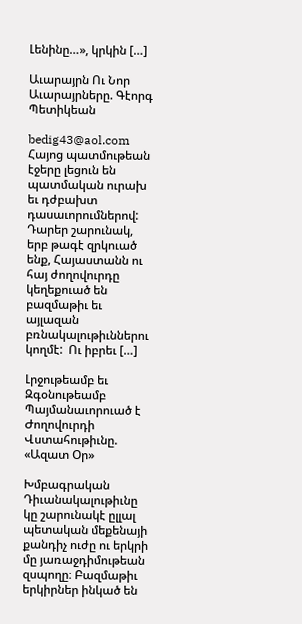Լենինը…», կրկին […]

Աւարայրն Ու Նոր Աւարայրները. Գէորգ Պետիկեան

bedig43@aol.com Հայոց պատմութեան էջերը լեցուն են պատմական ուրախ եւ դժբախտ դասաւորումներով: Դարեր շարունակ, երբ թագէ զրկուած ենք, Հայաստանն ու հայ ժողովուրդը կեղեքուած են բազմաթիւ եւ այլազան բռնակալութիւններու կողմէ:  Ու իբրեւ […]

Լրջութեամբ եւ Զգօնութեամբ Պայմանաւորուած է Ժողովուրդի Վստահութիւնը. «Ազատ Օր»

Խմբագրական Դիւանակալութիւնը կը շարունակէ ըլլալ պետական մեքենայի քանդիչ ուժը ու երկրի մը յառաջդիմութեան զսպողը։ Բազմաթիւ երկիրներ ինկած են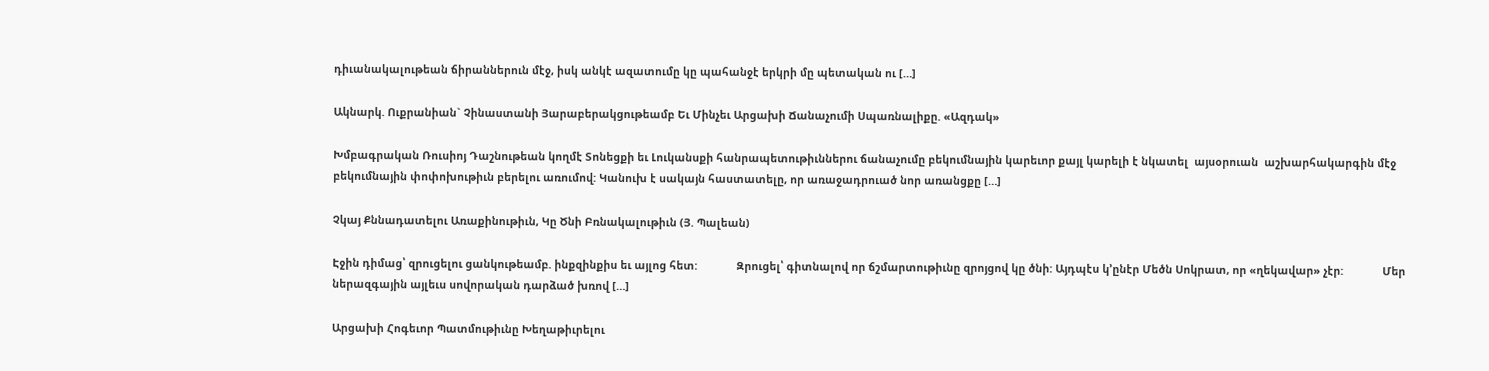դիւանակալութեան ճիրաններուն մէջ, իսկ անկէ ազատումը կը պահանջէ երկրի մը պետական ու […]

Ակնարկ. Ուքրանիան` Չինաստանի Յարաբերակցութեամբ Եւ Մինչեւ Արցախի Ճանաչումի Սպառնալիքը. «Ազդակ»

Խմբագրական Ռուսիոյ Դաշնութեան կողմէ Տոնեցքի եւ Լուկանսքի հանրապետութիւններու ճանաչումը բեկումնային կարեւոր քայլ կարելի է նկատել  այսօրուան  աշխարհակարգին մէջ բեկումնային փոփոխութիւն բերելու առումով: Կանուխ է սակայն հաստատելը, որ առաջադրուած նոր առանցքը […]

Չկայ Քննադատելու Առաքինութիւն, Կը Ծնի Բռնակալութիւն (Յ. Պալեան)

Էջին դիմաց՝ զրուցելու ցանկութեամբ. ինքզինքիս եւ այլոց հետ:             Զրուցել՝ գիտնալով որ ճշմարտութիւնը զրոյցով կը ծնի: Այդպէս կ’ընէր Մեծն Սոկրատ, որ «ղեկավար» չէր:             Մեր ներազգային այլեւս սովորական դարձած խռով […]

Արցախի Հոգեւոր Պատմութիւնը Խեղաթիւրելու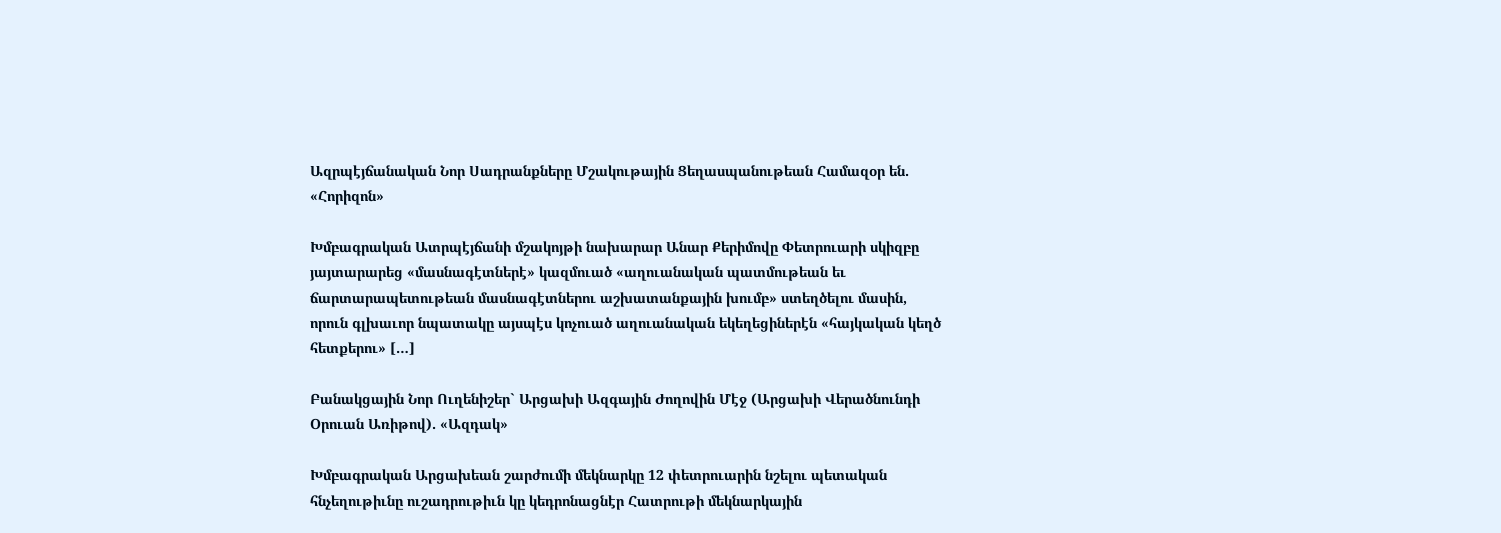Ազրպէյճանական Նոր Սադրանքները Մշակութային Ցեղասպանութեան Համազօր են. «Հորիզոն»

Խմբագրական Ատրպէյճանի մշակոյթի նախարար Անար Քերիմովը Փետրուարի սկիզբը յայտարարեց «մասնագէտներէ» կազմուած «աղուանական պատմութեան եւ ճարտարապետութեան մասնագէտներու աշխատանքային խումբ» ստեղծելու մասին, որուն գլխաւոր նպատակը այսպէս կոչուած աղուանական եկեղեցիներէն «հայկական կեղծ հետքերու» […]

Բանակցային Նոր Ուղենիշեր` Արցախի Ազգային Ժողովին Մէջ (Արցախի Վերածնունդի Օրուան Առիթով). «Ազդակ»

Խմբագրական Արցախեան շարժումի մեկնարկը 12 փետրուարին նշելու պետական հնչեղութիւնը ուշադրութիւն կը կեդրոնացնէր Հատրութի մեկնարկային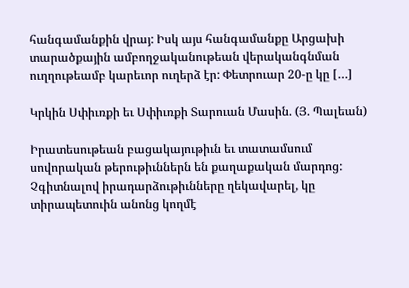հանգամանքին վրայ: Իսկ այս հանգամանքը Արցախի տարածքային ամբողջականութեան վերականգնման ուղղութեամբ կարեւոր ուղերձ էր: Փետրուար 20-ը կը […]

Կրկին Սփիւռքի եւ Սփիւռքի Տարուան Մասին. (Յ. Պալեան)

Իրատեսութեան բացակայութիւն եւ տատամսում սովորական թերութիւններն են քաղաքական մարդոց: Չգիտնալով իրադարձութիւնները ղեկավարել, կը տիրապետուին անոնց կողմէ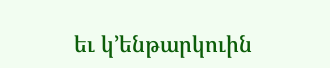եւ կ’ենթարկուին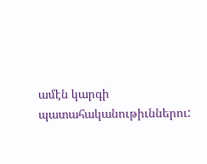ամէն կարգի պատահականութիւններու: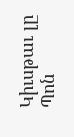Կիւսթաւ լը Պոն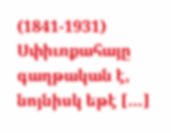(1841-1931) Սփիւռքահայը գաղթական է, նոյնիսկ եթէ […]